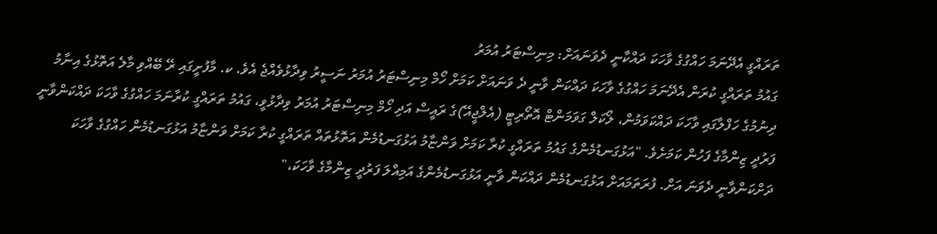ތަރައްގީ އެދޭނަމަ ހައްގުގެ ވާހަކަ ދައްކާނީ ދެވަނައަށް: މިނިސްޓަރު އުމަރު
ގައުމު ތަރައްގީ ކުރަން އެދޭނަމަ ހައްގުގެ ވާހަކަ ދައްކަން ވާނީ ދެ ވަނައަށް ކަމަށް ހޯމް މިނިސްޓަރު އުމަރު ނަސީރު ވިދާޅުވެއްޖެ އެވެ. ކ. މާފުށީގައި ރޭ ބޭއްވި މާލެ އަތޮޅުގެ އިނާމު ދިނުމުގެ ހަފްލާގައި ވާހަކަ ދައްކަވަމުން، ލޯކަލް ގަވަމަންޓް އޮތޯރިޓީ (އެލްޖީއޭ)ގެ ރައީސް އަދި ހޯމް މިނިސްޓަރު އުމަރު ވިދާޅުވީ، ގައުމު ތަރައްގީ ކުރާނަމަ ހައްގުގެ ވާހަކަ ދައްކަންވާނީ ފަރުދީ ޒިންމާގެ ފަހުން ކަމަށެވެ. "އަޅުގަނޑުމެންގެ ގައުމު ތަރައްގީ ކުރާ ކަމަށް ވަންޏާމު އަޅުގަނޑުމެން އަތޮޅުތައް ތަރައްގީ ކުރާ ކަމަށް ވަންޏާމު އަޅުގަނޑުމެން ހައްގުގެ ވާހަކަ ދަށްކަންވާނީ ދެވަނަ އަށް. ފުރަތަމައަށް އަޅުގަނޑުމެން ދައްކަން ވާނީ އަޅުގަނޑުމެންގެ އަމިއްލަ ފަރުދީ ޒިންމާގެ ވާހަކަ،"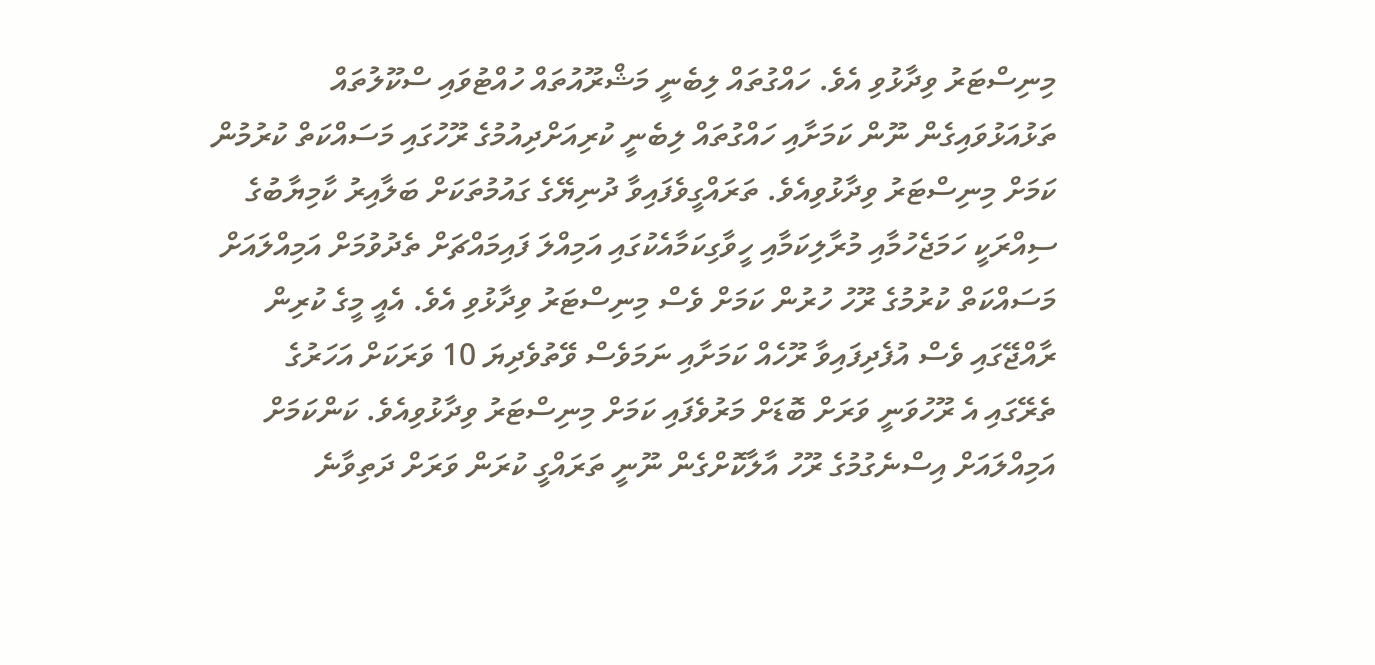މިނިސްޓަރު ވިދާޅުވި އެވެ. ހައްގުތައް ލިބެނީ މަޝްރޫއުތައް ހުއްޓުވައި ސްކޫލުތައް ތަޅުއަޅުވައިގެން ނޫން ކަމަށާއި ހައްގުތައް ލިބެނީ ކުރިއަށްދިއުމުގެ ރޫހުގައި މަސައްކަތް ކުރުމުން ކަމަށް މިނިސްޓަރު ވިދާޅުވިއެވެ. ތަރައްގީވެފައިވާ ދުނިޔޭގެ ގައުމުތަކަށް ބަލާއިރު ކާމިޔާބުގެ ސިއްރަކީ ހަމަޖެހުމާއި މުރާލިކަމާއި ހީވާގިކަމާއެކުގައި އަމިއްލަ ފައިމައްޗަށް ތެދުވުމަށް އަމިއްލައަށް މަސައްކަތް ކުރުމުގެ ރޫހު ހުރުން ކަމަށް ވެސް މިނިސްޓަރު ވިދާޅުވި އެވެ. އެއީ މީގެ ކުރިން ރާއްޖޭގައި ވެސް އުފެދިފައިވާ ރޫހެއް ކަމަށާއި ނަމަވެސް ވޭތުވެދިޔަ 10 ވަރަކަށް އަހަރުގެ ތެރޭގައި އެ ރޫހުވަނީ ވަރަށް ބޮޑަށް މަރުވެފައި ކަމަށް މިނިސްޓަރު ވިދާޅުވިއެވެ. ކަންކަމަށް އަމިއްލައަށް އިސްނެގުމުގެ ރޫހު އާލާކޮށްގެން ނޫނީ ތަރައްގީ ކުރަން ވަރަށް ދަތިވާނެ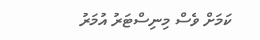ކަމަށް ވެސް މިނިސްޓަރު އުމަރު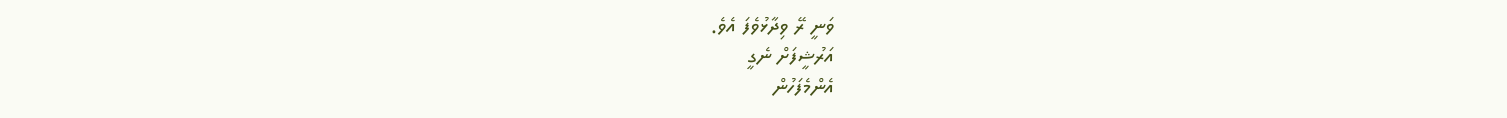ވަނީ ރޭ ވިދާޅުވެފަ އެވެ.
އަރުޝީފަށް ނެގީ
އެންމެފަހުން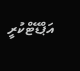އަޕްޑޭޓްކުރީ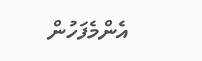އެންމެފަހުން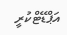އަޕްޑޭޓްކުރީ